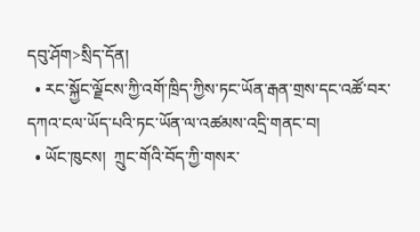དབུ་ཤོག>སྲིད་དོན།
  • རང་སྐྱོང་ལྗོངས་ཀྱི་འགོ་ཁྲིད་ཀྱིས་ཏང་ཡོན་རྒན་གྲས་དང་འཚོ་བར་དཀའ་ངལ་ཡོད་པའི་ཏང་ཡོན་ལ་འཚམས་འདྲི་གནང་བ།
  • ཡོང་ཁུངས།  ཀྲུང་གོའི་བོད་ཀྱི་གསར་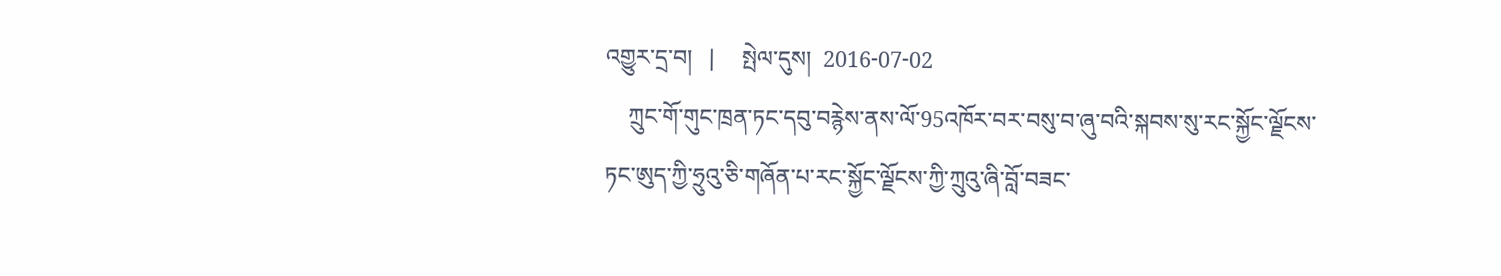འགྱུར་དྲ་བ།   |     སྤེལ་དུས།  2016-07-02
    ཀྲུང་གོ་གུང་ཁྲན་ཏང་དབུ་བརྙེས་ནས་ལོ་95འཁོར་བར་བསུ་བ་ཞུ་བའི་སྐབས་སུ་རང་སྐྱོང་ལྗོངས་ཏང་ཨུད་ཀྱི་ཧྲུའུ་ཅི་གཞོན་པ་རང་སྐྱོང་ལྗོངས་ཀྱི་ཀྲུའུ་ཞི་བློ་བཟང་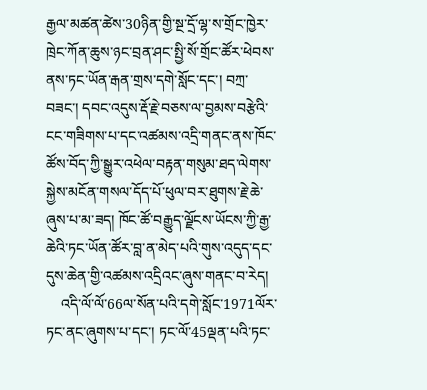རྒྱལ་མཚན་ཚེས་30ཉིན་གྱི་སྔ་དྲོ་ལྷ་ས་གྲོང་ཁྱེར་ཁྲེང་ཀོན་ཆུས་ཉང་བྲན་ཤང་སྤྱི་སོ་གྲོང་ཚོར་ཕེབས་ནས་ཏང་ཡོན་རྒན་གྲས་དགེ་སློང་དང་། བཀྲ་བཟང་། དབང་འདུས་རྡོ་རྗེ་བཅས་ལ་བྱམས་བརྩེའི་ངང་གཟིགས་པ་དང་འཚམས་འདྲི་གནང་ནས་ཁོང་ཚོས་བོད་ཀྱི་སྒྱུར་འཕེལ་བརྟན་གསུམ་ཐད་ལེགས་སྐྱེས་མངོན་གསལ་དོད་པོ་ཕུལ་བར་ཐུགས་རྗེ་ཆེ་ཞུས་པ་མ་ཟད། ཁོང་ཚོ་བརྒྱུད་ལྗོངས་ཡོངས་ཀྱི་རྒྱ་ཆེའི་ཏང་ཡོན་ཚོར་བླ་ན་མེད་པའི་གུས་འདུད་དང་དུས་ཆེན་གྱི་འཚམས་འདྲིའང་ཞུས་གནང་བ་རེད།
    འདི་ལོ་ལོ་66ལ་སོན་པའི་དགེ་སློང་1971ལོར་ཏང་ནང་ཞུགས་པ་དང་། ཏང་ལོ་45ལྡན་པའི་ཏང་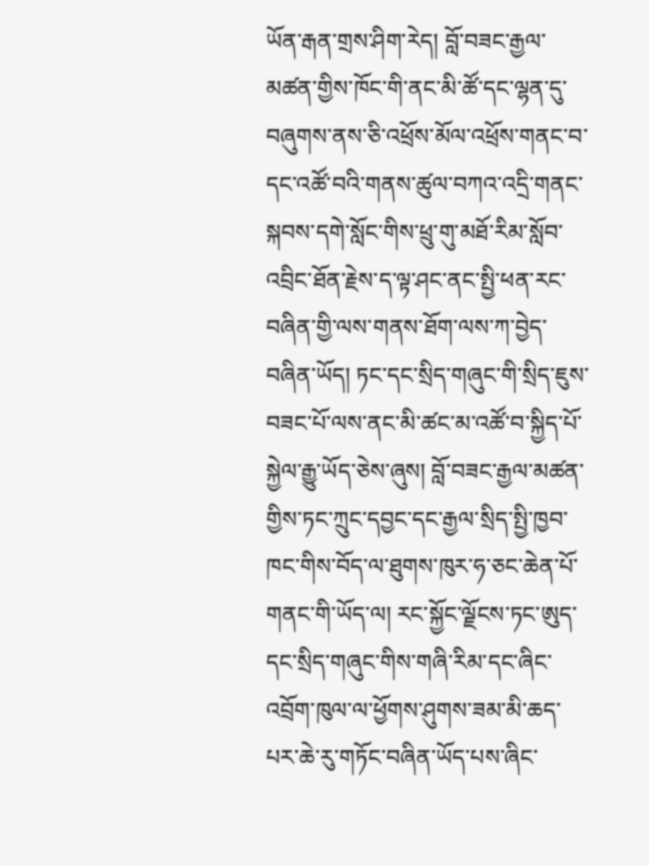ཡོན་རྒན་གྲས་ཤིག་རེད། བློ་བཟང་རྒྱལ་མཚན་གྱིས་ཁོང་གི་ནང་མི་ཚོ་དང་ལྷན་དུ་བཞུགས་ནས་ཅི་འཕྲོས་མོལ་འཕྲོས་གནང་བ་དང་འཚོ་བའི་གནས་ཚུལ་བཀའ་འདྲི་གནང་སྐབས་དགེ་སློང་གིས་ཕྲུ་གུ་མཐོ་རིམ་སློབ་འབྲིང་ཐོན་རྗེས་ད་ལྟ་ཤང་ནང་སྤྱི་ཕན་རང་བཞིན་གྱི་ལས་གནས་ཐོག་ལས་ཀ་བྱེད་བཞིན་ཡོད། ཏང་དང་སྲིད་གཞུང་གི་སྲིད་ཇུས་བཟང་པོ་ལས་ནང་མི་ཚང་མ་འཚོ་བ་སྐྱིད་པོ་སྐྱེལ་རྒྱུ་ཡོད་ཅེས་ཞུས། བློ་བཟང་རྒྱལ་མཚན་གྱིས་ཏང་ཀྲུང་དབྱང་དང་རྒྱལ་སྲིད་སྤྱི་ཁྱབ་ཁང་གིས་བོད་ལ་ཐུགས་ཁུར་ཧ་ཅང་ཆེན་པོ་གནང་གི་ཡོད་ལ། རང་སྐྱོང་ལྗོངས་ཏང་ཨུད་དང་སྲིད་གཞུང་གིས་གཞི་རིམ་དང་ཞིང་འབྲོག་ཁུལ་ལ་ཕྱོགས་ཤུགས་ཟམ་མི་ཆད་པར་ཆེ་རུ་གཏོང་བཞིན་ཡོད་པས་ཞིང་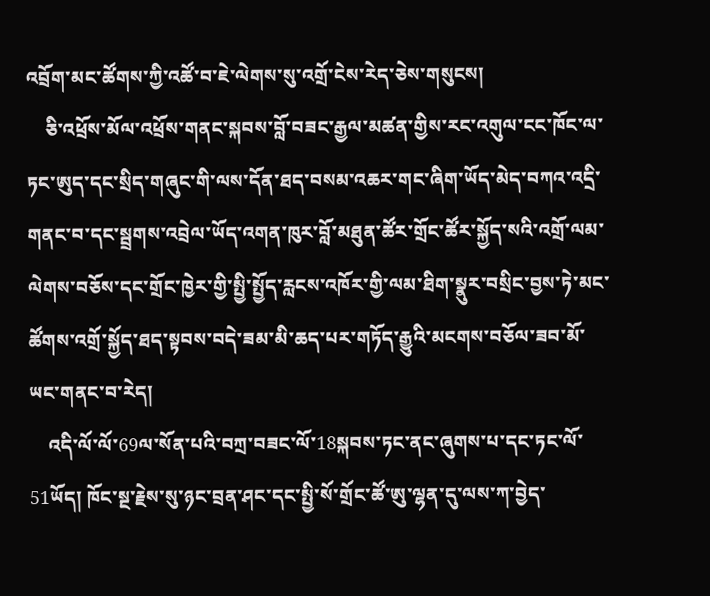འབྲོག་མང་ཚོགས་ཀྱི་འཚོ་བ་ཇེ་ལེགས་སུ་འགྲོ་ངེས་རེད་ཅེས་གསུངས།
    ཅི་འཕྲོས་མོལ་འཕྲོས་གནང་སྐབས་བློ་བཟང་རྒྱལ་མཚན་གྱིས་རང་འགུལ་ངང་ཁོང་ལ་ཏང་ཨུད་དང་སྲིད་གཞུང་གི་ལས་དོན་ཐད་བསམ་འཆར་གང་ཞིག་ཡོད་མེད་བཀའ་འདྲི་གནང་བ་དང་སྦྲགས་འབྲེལ་ཡོད་འགན་ཁུར་བློ་མཐུན་ཚོར་གྲོང་ཚོར་སྐྱོད་སའི་འགྲོ་ལམ་ལེགས་བཅོས་དང་གྲོང་ཁྱེར་གྱི་སྤྱི་སྤྱོད་རླངས་འཁོར་གྱི་ལམ་ཐིག་སྣུར་བསྲིང་བྱས་ཏེ་མང་ཚོགས་འགྲོ་སྐྱོད་ཐད་སྟབས་བདེ་ཟམ་མི་ཆད་པར་གཏོད་རྒྱུའི་མངགས་བཅོལ་ཟབ་མོ་ཡང་གནང་བ་རེད།
    འདི་ལོ་ལོ་69ལ་སོན་པའི་བཀྲ་བཟང་ལོ་18སྐབས་ཏང་ནང་ཞུགས་པ་དང་ཏང་ལོ་51ཡོད། ཁོང་སྔ་རྗེས་སུ་ཉང་བྲན་ཤང་དང་སྤྱི་སོ་གྲོང་ཚོ་ཨུ་ལྷན་དུ་ལས་ཀ་བྱེད་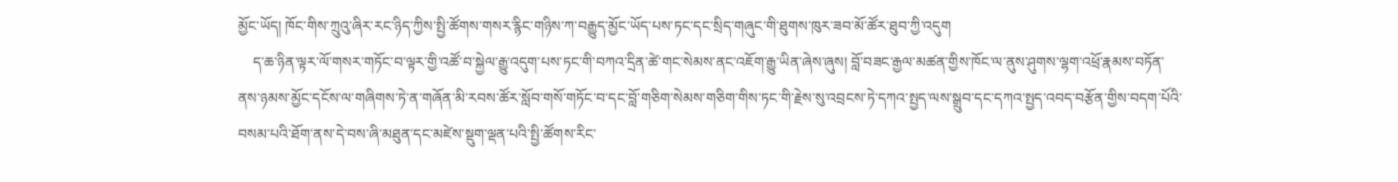མྱོང་ཡོད། ཁོང་གིས་ཀྲུའུ་ཞིར་རང་ཉིད་ཀྱིས་སྤྱི་ཚོགས་གསར་རྙིང་གཉིས་ཀ་བརྒྱུད་མྱོང་ཡོད་པས་ཏང་དང་སྲིད་གཞུང་གི་ཐུགས་ཁུར་ཟབ་མོ་ཚོར་ཐུབ་ཀྱི་འདུག
    ད་ཆ་ཉིན་ལྟར་ལོ་གསར་གཏོང་བ་ལྟར་གྱི་འཚོ་བ་སྐྱེལ་རྒྱུ་འདུག་པས་ཏང་གི་བཀའ་དྲིན་ཚེ་གང་སེམས་ནང་འཇོག་རྒྱུ་ཡིན་ཞེས་ཞུས། བློ་བཟང་རྒྱལ་མཚན་གྱིས་ཁོང་ལ་ནུས་ཤུགས་ལྷག་འཕྲོ་རྣམས་བཏོན་ནས་ཉམས་མྱོང་དངོས་ལ་གཞིགས་ཏེ་ན་གཞོན་མི་རབས་ཚོར་སློབ་གསོ་གཏོང་བ་དང་བློ་གཅིག་སེམས་གཅིག་གིས་ཏང་གི་རྗེས་སུ་འབྲངས་ཏེ་དཀའ་སྤྱད་ལས་སྒྲུབ་དང་དཀའ་སྤྱད་འབད་བརྩོན་གྱིས་བདག་པོའི་བསམ་པའི་ཐོག་ནས་དེ་བས་ཞི་མཐུན་དང་མཛེས་སྡུག་ལྡན་པའི་སྤྱི་ཚོགས་རིང་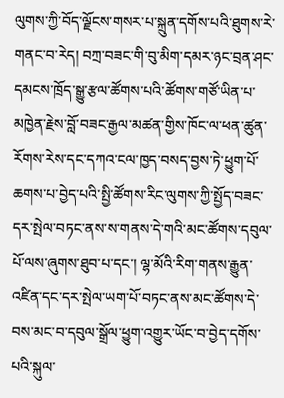ལུགས་ཀྱི་བོད་ལྗོངས་གསར་པ་སྐྲུན་དགོས་པའི་ཐུགས་རེ་གནང་བ་རེད། བཀྲ་བཟང་གི་བུ་མིག་དམར་ཉང་བྲན་ཤང་དམངས་ཁྲོད་སྒྱུ་རྩལ་ཚོགས་པའི་ཚོགས་གཙོ་ཡིན་པ་མཁྱེན་རྗེས་བློ་བཟང་རྒྱལ་མཚན་གྱིས་ཁོང་ལ་ཕན་ཚུན་རོགས་རེས་དང་དཀའ་ངལ་ཁྱད་བསད་བྱས་ཏེ་ཕྱུག་པོ་ཆགས་པ་བྱེད་པའི་སྤྱི་ཚོགས་རིང་ལུགས་ཀྱི་སྤྱོད་བཟང་དར་སྤེལ་བཏང་ནས་ས་གནས་དེ་གའི་མང་ཚོགས་དབུལ་པོ་ལས་ཞུགས་ཐུབ་པ་དང་། ལྷ་མོའི་རིག་གནས་རྒྱུན་འཛིན་དང་དར་སྤེལ་ཡག་པོ་བཏང་ནས་མང་ཚོགས་དེ་བས་མང་བ་དབུལ་སྒྲོལ་ཕྱུག་འགྱུར་ཡོང་བ་བྱེད་དགོས་པའི་སྐུལ་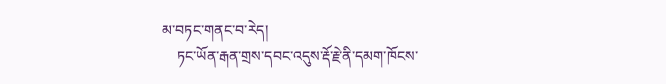མ་བཏང་གནང་བ་རེད།
    ཏང་ཡོན་རྒན་གྲས་དབང་འདུས་རྡོ་རྗེ་ནི་དམག་ཁོངས་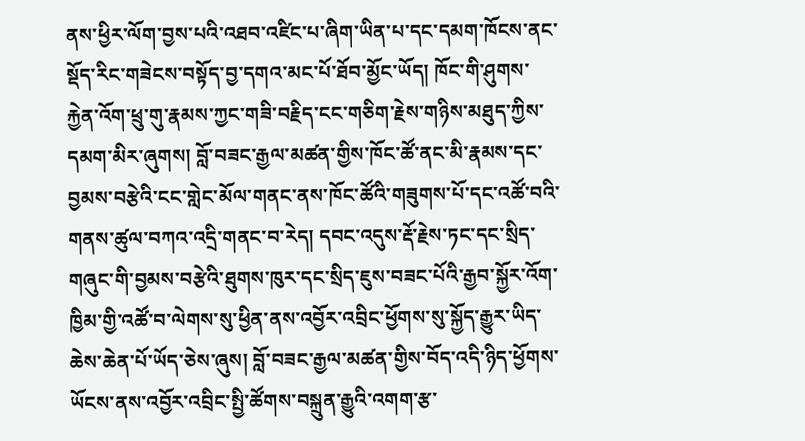ནས་ཕྱིར་ལོག་བྱས་པའི་འཐབ་འཛིང་པ་ཞིག་ཡིན་པ་དང་དམག་ཁོངས་ནང་སྡོད་རིང་གཟེངས་བསྟོད་བྱ་དགའ་མང་པོ་ཐོབ་མྱོང་ཡོད། ཁོང་གི་ཤུགས་རྐྱེན་འོག་ཕྲུ་གུ་རྣམས་ཀྱང་གཟི་བརྗིད་ངང་གཅིག་རྗེས་གཉིས་མཐུད་ཀྱིས་དམག་མིར་ཞུགས། བློ་བཟང་རྒྱལ་མཚན་གྱིས་ཁོང་ཚོ་ནང་མི་རྣམས་དང་བྱམས་བརྩེའི་ངང་གླེང་མོལ་གནང་ནས་ཁོང་ཚོའི་གཟུགས་པོ་དང་འཚོ་བའི་གནས་ཚུལ་བཀའ་འདྲི་གནང་བ་རེད། དབང་འདུས་རྡོ་རྗེས་ཏང་དང་སྲིད་གཞུང་གི་བྱམས་བརྩེའི་ཐུགས་ཁུར་དང་སྲིད་ཇུས་བཟང་པོའི་རྒྱབ་སྐྱོར་འོག་ཁྱིམ་གྱི་འཚོ་བ་ལེགས་སུ་ཕྱིན་ནས་འབྱོར་འབྲིང་ཕྱོགས་སུ་སྐྱོད་རྒྱུར་ཡིད་ཆེས་ཆེན་པོ་ཡོད་ཅེས་ཞུས། བློ་བཟང་རྒྱལ་མཚན་གྱིས་བོད་འདི་ཉིད་ཕྱོགས་ཡོངས་ནས་འབྱོར་འབྲིང་སྤྱི་ཚོགས་བསྐྲུན་རྒྱུའི་འགག་རྩ་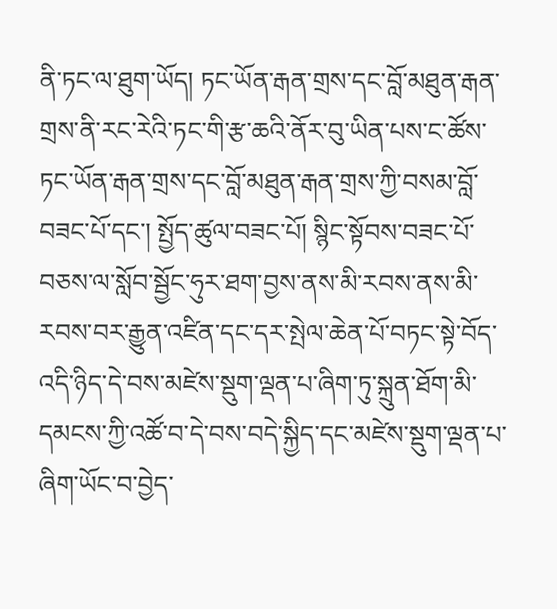ནི་ཏང་ལ་ཐུག་ཡོད། ཏང་ཡོན་རྒན་གྲས་དང་བློ་མཐུན་རྒན་གྲས་ནི་རང་རེའི་ཏང་གི་རྩ་ཆའི་ནོར་བུ་ཡིན་པས་ང་ཚོས་ཏང་ཡོན་རྒན་གྲས་དང་བློ་མཐུན་རྒན་གྲས་ཀྱི་བསམ་བློ་བཟང་པོ་དང་། སྤྱོད་ཚུལ་བཟང་པོ། སྙིང་སྟོབས་བཟང་པོ་བཅས་ལ་སློབ་སྦྱོང་ཧུར་ཐག་བྱས་ནས་མི་རབས་ནས་མི་རབས་བར་རྒྱུན་འཛིན་དང་དར་སྤེལ་ཆེན་པོ་བཏང་སྟེ་བོད་འདི་ཉིད་དེ་བས་མཛེས་སྡུག་ལྡན་པ་ཞིག་ཏུ་སྐྲུན་ཐོག་མི་དམངས་ཀྱི་འཚོ་བ་དེ་བས་བདེ་སྐྱིད་དང་མཛེས་སྡུག་ལྡན་པ་ཞིག་ཡོང་བ་བྱེད་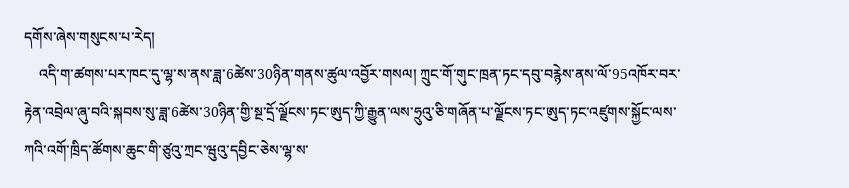དགོས་ཞེས་གསུངས་པ་རེད།
    འདི་ག་ཚགས་པར་ཁང་དུ་ལྷ་ས་ནས་ཟླ་6ཚེས་30ཉིན་གནས་ཚུལ་འབྱོར་གསལ། ཀྲུང་གོ་གུང་ཁྲན་ཏང་དབུ་བརྙེས་ནས་ལོ་95འཁོར་བར་རྟེན་འབྲེལ་ཞུ་བའི་སྐབས་སུ་ཟླ་6ཚེས་30ཉིན་གྱི་སྔ་དྲོ་ལྗོངས་ཏང་ཨུད་ཀྱི་རྒྱུན་ལས་ཧྲུའུ་ཅི་གཞོན་པ་ལྗོངས་ཏང་ཨུད་ཏང་འཛུགས་སྐྱོང་ལས་ཀའི་འགོ་ཁྲིད་ཚོགས་ཆུང་གི་ཙུའུ་ཀྲང་ཝུའུ་དབྱིང་ཅེས་ལྷ་ས་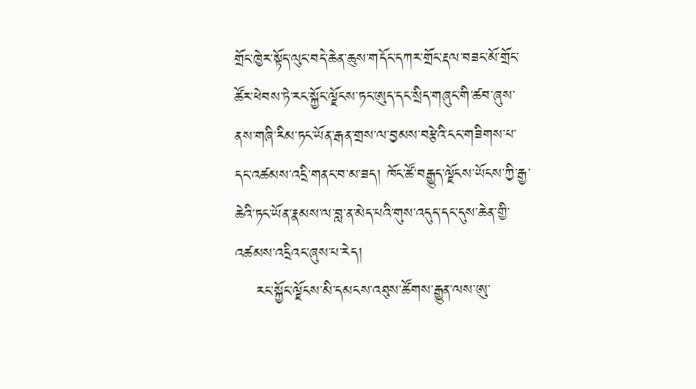གྲོང་ཁྱེར་སྟོད་ལུང་བདེ་ཆེན་ཆུས་གདོང་དཀར་གྲོང་རྡལ་བཟང་མོ་གྲོང་ཚོར་ཕེབས་ཏེ་རང་སྐྱོང་ལྗོངས་ཏང་ཨུད་དང་སྲིད་གཞུང་གི་ཚབ་ཞུས་ནས་གཞི་རིམ་ཏང་ཡོན་རྒན་གྲས་ལ་བྱམས་བརྩེའི་ངང་གཟིགས་པ་དང་འཚམས་འདྲི་གནང་བ་མ་ཟད། ཁོང་ཚོ་བརྒྱུད་ལྗོངས་ཡོངས་ཀྱི་རྒྱ་ཆེའི་ཏང་ཡོན་རྣམས་ལ་བླ་ན་མེད་པའི་གུས་འདུད་དང་དུས་ཆེན་གྱི་འཚམས་འདྲིའང་ཞུས་པ་རེད།
    རང་སྐྱོང་ལྗོངས་མི་དམངས་འཐུས་ཚོགས་རྒྱུན་ལས་ཨུ་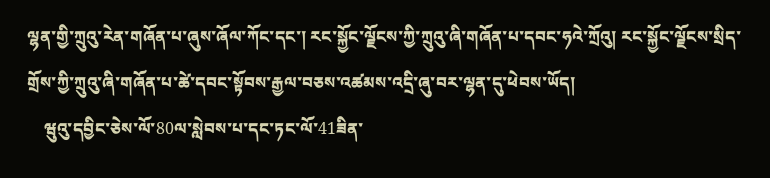ལྷན་གྱི་ཀྲུའུ་རེན་གཞོན་པ་ཞུས་ཞོལ་ཀོང་དང་། རང་སྐྱོང་ལྗོངས་ཀྱི་ཀྲུའུ་ཞི་གཞོན་པ་དབང་ཧའེ་ཀྲོའུ། རང་སྐྱོང་ལྗོངས་སྲིད་གྲོས་ཀྱི་ཀྲུའུ་ཞི་གཞོན་པ་ཚེ་དབང་སྟོབས་རྒྱལ་བཅས་འཚམས་འདྲི་ཞུ་བར་ལྷན་དུ་ཕེབས་ཡོད།
    ཝུའུ་དབྱིང་ཅེས་ལོ་80ལ་སླེབས་པ་དང་ཏང་ལོ་41ཟིན་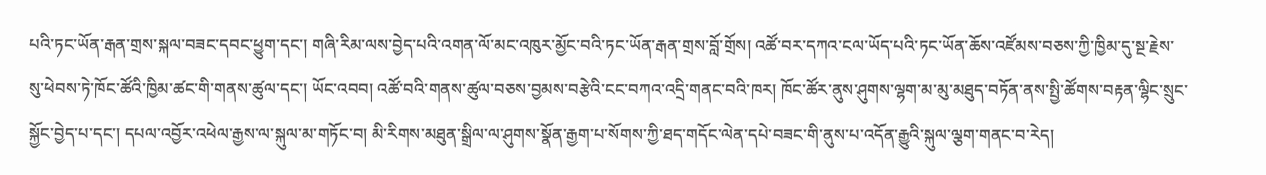པའི་ཏང་ཡོན་རྒན་གྲས་སྐལ་བཟང་དབང་ཕྱུག་དང་། གཞི་རིམ་ལས་བྱེད་པའི་འགན་ལོ་མང་འཁུར་མྱོང་བའི་ཏང་ཡོན་རྒན་གྲས་བློ་གྲོས། འཚོ་བར་དཀའ་ངལ་ཡོད་པའི་ཏང་ཡོན་ཆོས་འཛོམས་བཅས་ཀྱི་ཁྱིམ་དུ་སྔ་རྗེས་སུ་ཕེབས་ཏེ་ཁོང་ཚོའི་ཁྱིམ་ཚང་གི་གནས་ཚུལ་དང་། ཡོང་འབབ། འཚོ་བའི་གནས་ཚུལ་བཅས་བྱམས་བརྩེའི་ངང་བཀའ་འདྲི་གནང་བའི་ཁར། ཁོང་ཚོར་ནུས་ཤུགས་ལྷག་མ་མུ་མཐུད་བཏོན་ནས་སྤྱི་ཚོགས་བརྟན་ལྷིང་སྲུང་སྐྱོང་བྱེད་པ་དང་། དཔལ་འབྱོར་འཕེལ་རྒྱས་ལ་སྐུལ་མ་གཏོང་བ། མི་རིགས་མཐུན་སྒྲིལ་ལ་ཤུགས་སྣོན་རྒྱག་པ་སོགས་ཀྱི་ཐད་གདོང་ལེན་དཔེ་བཟང་གི་ནུས་པ་འདོན་རྒྱུའི་སྐུལ་ལྕག་གནང་བ་རེད།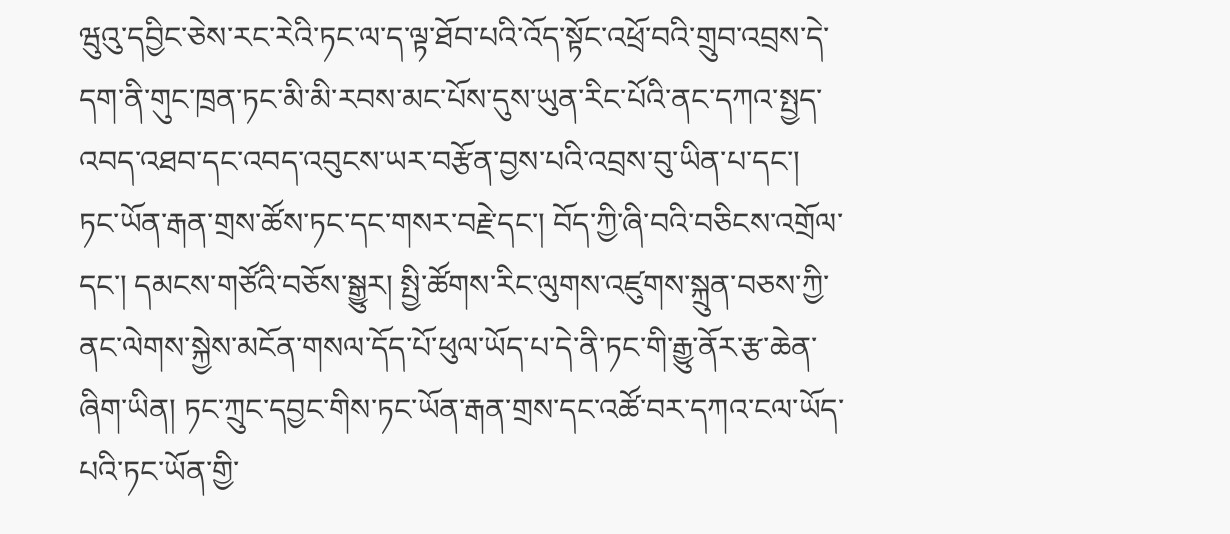ཝུའུ་དབྱིང་ཅེས་རང་རེའི་ཏང་ལ་ད་ལྟ་ཐོབ་པའི་འོད་སྟོང་འཕྲོ་བའི་གྲུབ་འབྲས་དེ་དག་ནི་གུང་ཁྲན་ཏང་མི་མི་རབས་མང་པོས་དུས་ཡུན་རིང་པོའི་ནང་དཀའ་སྤྱད་འབད་འཐབ་དང་འབད་འབུངས་ཡར་བརྩོན་བྱས་པའི་འབྲས་བུ་ཡིན་པ་དང་། ཏང་ཡོན་རྒན་གྲས་ཚོས་ཏང་དང་གསར་བརྗེ་དང་། བོད་ཀྱི་ཞི་བའི་བཅིངས་འགྲོལ་དང་། དམངས་གཙོའི་བཅོས་སྒྱུར། སྤྱི་ཚོགས་རིང་ལུགས་འཛུགས་སྐྲུན་བཅས་ཀྱི་ནང་ལེགས་སྐྱེས་མངོན་གསལ་དོད་པོ་ཕུལ་ཡོད་པ་དེ་ནི་ཏང་གི་རྒྱུ་ནོར་རྩ་ཆེན་ཞིག་ཡིན། ཏང་ཀྲུང་དབྱང་གིས་ཏང་ཡོན་རྒན་གྲས་དང་འཚོ་བར་དཀའ་ངལ་ཡོད་པའི་ཏང་ཡོན་གྱི་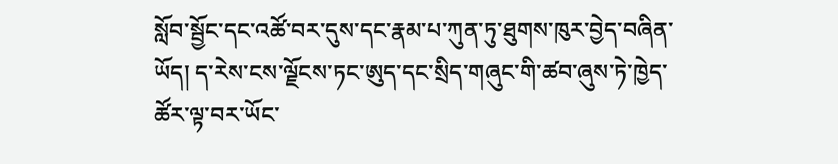སློབ་སྦྱོང་དང་འཚོ་བར་དུས་དང་རྣམ་པ་ཀུན་ཏུ་ཐུགས་ཁུར་བྱེད་བཞིན་ཡོད། ད་རེས་ངས་ལྗོངས་ཏང་ཨུད་དང་སྲིད་གཞུང་གི་ཚབ་ཞུས་ཏེ་ཁྱེད་ཚོར་ལྟ་བར་ཡོང་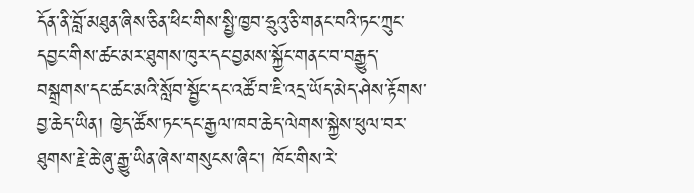དོན་ནི་བློ་མཐུན་ཞིས་ཅིན་ཕིང་གིས་སྤྱི་ཁྱབ་ཧྲུའུ་ཅི་གནང་བའི་ཏང་ཀྲུང་དབྱང་གིས་ཚང་མར་ཐུགས་ཁུར་དང་བྱམས་སྐྱོང་གནང་བ་བརྒྱུད་བསྒྲགས་དང་ཚང་མའི་སློབ་སྦྱོང་དང་འཚོ་བ་ཇི་འདྲ་ཡོད་མེད་ཤེས་རྟོགས་བྱ་ཆེད་ཡིན། ཁྱེད་ཚོས་ཏང་དང་རྒྱལ་ཁབ་ཆེད་ལེགས་སྐྱེས་ཕུལ་བར་ཐུགས་རྗེ་ཆེ་ཞུ་རྒྱུ་ཡིན་ཞེས་གསུངས་ཞིང་། ཁོང་གིས་རེ་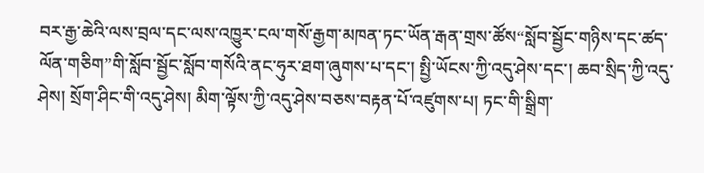བར་རྒྱ་ཆེའི་ལས་བྲལ་དང་ལས་འཁྱུར་ངལ་གསོ་རྒྱག་མཁན་ཏང་ཡོན་རྒན་གྲས་ཚོས“སློབ་སྦྱོང་གཉིས་དང་ཚད་ལོན་གཅིག”གི་སློབ་སྦྱོང་སློབ་གསོའི་ནང་ཧུར་ཐག་ཞུགས་པ་དང་། སྤྱི་ཡོངས་ཀྱི་འདུ་ཤེས་དང་། ཆབ་སྲིད་ཀྱི་འདུ་ཤེས། སྲོག་ཤིང་གི་འདུ་ཤེས། མིག་ལྟོས་ཀྱི་འདུ་ཤེས་བཅས་བརྟན་པོ་འཛུགས་པ། ཏང་གི་སྒྲིག་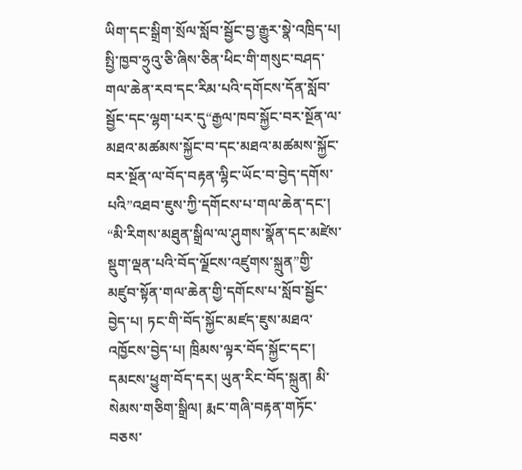ཡིག་དང་སྒྲིག་སྲོལ་སློབ་སྦྱོང་བྱ་རྒྱུར་སྣེ་འཁྲིད་པ། སྤྱི་ཁྱབ་ཧྲུའུ་ཅི་ཞིས་ཅིན་ཕིང་གི་གསུང་བཤད་གལ་ཆེན་རབ་དང་རིམ་པའི་དགོངས་དོན་སློབ་སྦྱོང་དང་ལྷག་པར་དུ“རྒྱལ་ཁབ་སྐྱོང་བར་སྔོན་ལ་མཐའ་མཚམས་སྐྱོང་བ་དང་མཐའ་མཚམས་སྐྱོང་བར་སྔོན་ལ་བོད་བརྟན་ལྷིང་ཡོང་བ་བྱེད་དགོས་པའི”འཐབ་ཇུས་ཀྱི་དགོངས་པ་གལ་ཆེན་དང་། “མི་རིགས་མཐུན་སྒྲིལ་ལ་ཤུགས་སྣོན་དང་མཛེས་སྡུག་ལྡན་པའི་བོད་ལྗོངས་འཛུགས་སྐྲུན”གྱི་མཛུབ་སྟོན་གལ་ཆེན་གྱི་དགོངས་པ་སློབ་སྦྱོང་བྱེད་པ། ཏང་གི་བོད་སྐྱོང་མཛད་ཇུས་མཐའ་འཁྱོངས་བྱེད་པ། ཁྲིམས་ལྟར་བོད་སྐྱོང་དང་། དམངས་ཕྱུག་བོད་དར། ཡུན་རིང་བོད་སྐྲུན། མི་སེམས་གཅིག་སྒྲིལ། རྨང་གཞི་བརྟན་གཏོང་བཅས་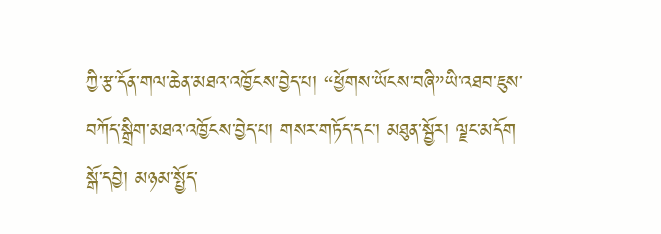ཀྱི་རྩ་དོན་གལ་ཆེན་མཐའ་འཁྱོངས་བྱེད་པ། “ཕྱོགས་ཡོངས་བཞི”ཡི་འཐབ་ཇུས་བཀོད་སྒྲིག་མཐའ་འཁྱོངས་བྱེད་པ། གསར་གཏོད་དང་། མཐུན་སྦྱོར། ལྗང་མདོག སྒོ་དབྱེ། མཉམ་སྤྱོད་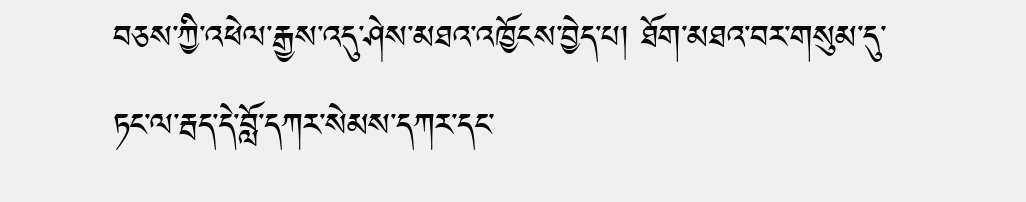བཅས་ཀྱི་འཕེལ་རྒྱས་འདུ་ཤེས་མཐའ་འཁྱོངས་བྱེད་པ། ཐོག་མཐའ་བར་གསུམ་དུ་ཏང་ལ་རྦད་དེ་བློ་དཀར་སེམས་དཀར་དང་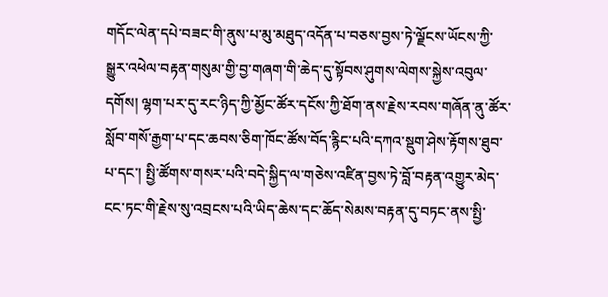གདོང་ལེན་དཔེ་བཟང་གི་ནུས་པ་མུ་མཐུད་འདོན་པ་བཅས་བྱས་ཏེ་ལྗོངས་ཡོངས་ཀྱི་སྒྱུར་འཕེལ་བརྟན་གསུམ་གྱི་བྱ་གཞག་གི་ཆེད་དུ་སྟོབས་ཤུགས་ལེགས་སྐྱེས་འབུལ་དགོས། ལྷག་པར་དུ་རང་ཉིད་ཀྱི་མྱོང་ཚོར་དངོས་ཀྱི་ཐོག་ནས་རྗེས་རབས་གཞོན་ནུ་ཚོར་སློབ་གསོ་རྒྱག་པ་དང་ཆབས་ཅིག་ཁོང་ཚོས་བོད་རྙིང་པའི་དཀའ་སྡུག་ཤེས་རྟོགས་ཐུབ་པ་དང་། སྤྱི་ཚོགས་གསར་པའི་བདེ་སྐྱིད་ལ་གཅེས་འཛིན་བྱས་ཏེ་བློ་བརྟན་འགྱུར་མེད་ངང་ཏང་གི་རྗེས་སུ་འབྲངས་པའི་ཡིད་ཆེས་དང་ཆོད་སེམས་བརྟན་དུ་བཏང་ནས་སྤྱི་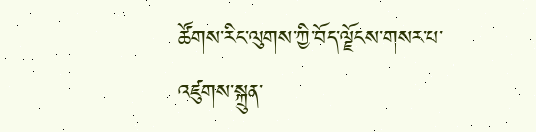ཚོགས་རིང་ལུགས་ཀྱི་བོད་ལྗོངས་གསར་པ་འཛུགས་སྐྲུན་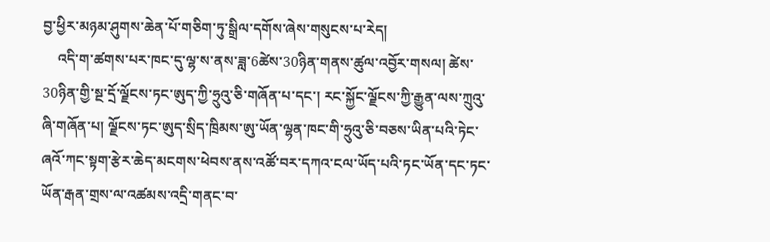བྱ་ཕྱིར་མཉམ་ཤུགས་ཆེན་པོ་གཅིག་ཏུ་སྒྲིལ་དགོས་ཞེས་གསུངས་པ་རེད།
    འདི་ག་ཚགས་པར་ཁང་དུ་ལྷ་ས་ནས་ཟླ་6ཚེས་30ཉིན་གནས་ཚུལ་འབྱོར་གསལ། ཚེས་30ཉིན་གྱི་སྔ་དྲོ་ལྗོངས་ཏང་ཨུད་ཀྱི་ཧྲུའུ་ཅི་གཞོན་པ་དང་། རང་སྐྱོང་ལྗོངས་ཀྱི་རྒྱུན་ལས་ཀྲུའུ་ཞི་གཞོན་པ། ལྗོངས་ཏང་ཨུད་སྲིད་ཁྲིམས་ཨུ་ཡོན་ལྷན་ཁང་གི་ཧྲུའུ་ཅི་བཅས་ཡིན་པའི་ཏེང་ཞའོ་ཀང་སྟག་རྩེར་ཆེད་མངགས་ཕེབས་ནས་འཚོ་བར་དཀའ་ངལ་ཡོད་པའི་ཏང་ཡོན་དང་ཏང་ཡོན་རྒན་གྲས་ལ་འཚམས་འདྲི་གནང་བ་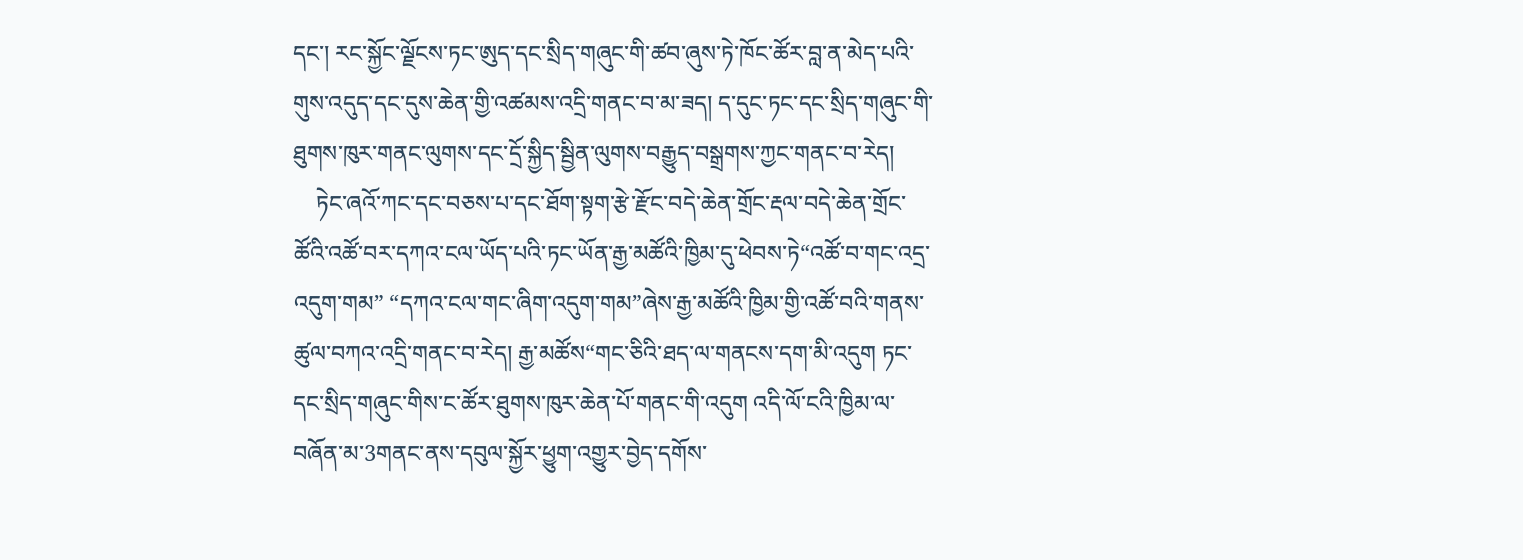དང་། རང་སྐྱོང་ལྗོངས་ཏང་ཨུད་དང་སྲིད་གཞུང་གི་ཚབ་ཞུས་ཏེ་ཁོང་ཚོར་བླ་ན་མེད་པའི་གུས་འདུད་དང་དུས་ཆེན་གྱི་འཚམས་འདྲི་གནང་བ་མ་ཟད། ད་དུང་ཏང་དང་སྲིད་གཞུང་གི་ཐུགས་ཁུར་གནང་ལུགས་དང་དྲོ་སྐྱིད་སྦྱིན་ལུགས་བརྒྱུད་བསྒྲགས་ཀྱང་གནང་བ་རེད།
    ཏེང་ཞའོ་ཀང་དང་བཅས་པ་དང་ཐོག་སྟག་རྩེ་རྫོང་བདེ་ཆེན་གྲོང་རྡལ་བདེ་ཆེན་གྲོང་ཚོའི་འཚོ་བར་དཀའ་ངལ་ཡོད་པའི་ཏང་ཡོན་རྒྱ་མཚོའི་ཁྱིམ་དུ་ཕེབས་ཏེ“འཚོ་བ་གང་འདྲ་འདུག་གམ” “དཀའ་ངལ་གང་ཞིག་འདུག་གམ”ཞེས་རྒྱ་མཚོའི་ཁྱིམ་གྱི་འཚོ་བའི་གནས་ཚུལ་བཀའ་འདྲི་གནང་བ་རེད། རྒྱ་མཚོས“གང་ཅིའི་ཐད་ལ་གནངས་དག་མི་འདུག ཏང་དང་སྲིད་གཞུང་གིས་ང་ཚོར་ཐུགས་ཁུར་ཆེན་པོ་གནང་གི་འདུག འདི་ལོ་ངའི་ཁྱིམ་ལ་བཞོན་མ་3གནང་ནས་དབུལ་སྐྱོར་ཕྱུག་འགྱུར་བྱེད་དགོས་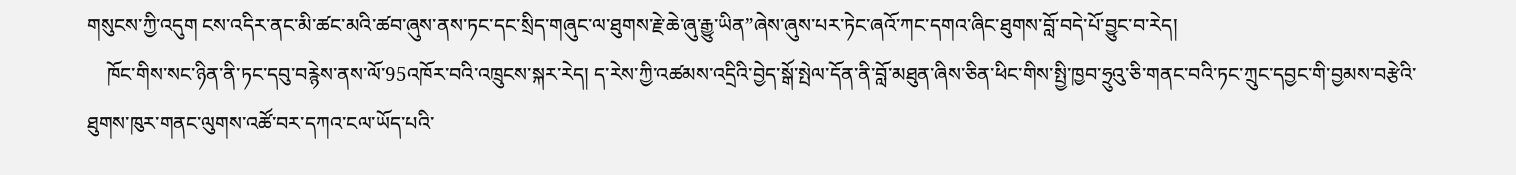གསུངས་ཀྱི་འདུག ངས་འདིར་ནང་མི་ཚང་མའི་ཚབ་ཞུས་ནས་ཏང་དང་སྲིད་གཞུང་ལ་ཐུགས་རྗེ་ཆེ་ཞུ་རྒྱུ་ཡིན”ཞེས་ཞུས་པར་ཏེང་ཞའོ་ཀང་དགའ་ཞིང་ཐུགས་བློ་བདེ་པོ་བྱུང་བ་རེད།
    ཁོང་གིས་སང་ཉིན་ནི་ཏང་དབུ་བརྙེས་ནས་ལོ་95འཁོར་བའི་འཁྲུངས་སྐར་རེད། ད་རེས་ཀྱི་འཚམས་འདྲིའི་བྱེད་སྒོ་སྤེལ་དོན་ནི་བློ་མཐུན་ཞིས་ཅིན་ཕིང་གིས་སྤྱི་ཁྱབ་ཧྲུའུ་ཅི་གནང་བའི་ཏང་ཀྲུང་དབྱང་གི་བྱམས་བརྩེའི་ཐུགས་ཁུར་གནང་ལུགས་འཚོ་བར་དཀའ་ངལ་ཡོད་པའི་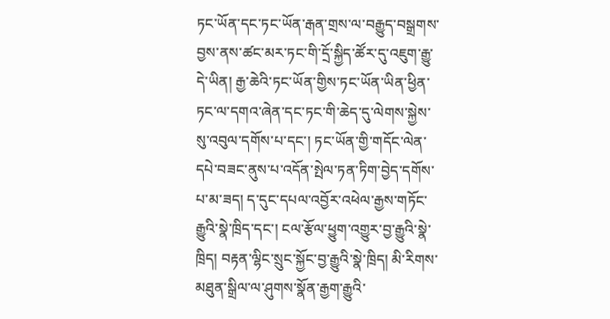ཏང་ཡོན་དང་ཏང་ཡོན་རྒན་གྲས་ལ་བརྒྱུད་བསྒྲགས་བྱས་ནས་ཚང་མར་ཏང་གི་དྲོ་སྐྱིད་ཚོར་དུ་འཇུག་རྒྱུ་དེ་ཡིན། རྒྱ་ཆེའི་ཏང་ཡོན་གྱིས་ཏང་ཡོན་ཡིན་ཕྱིན་ཏང་ལ་དགའ་ཞེན་དང་ཏང་གི་ཆེད་དུ་ལེགས་སྐྱེས་སུ་འབུལ་དགོས་པ་དང་། ཏང་ཡོན་གྱི་གདོང་ལེན་དཔེ་བཟང་ནུས་པ་འདོན་སྤེལ་ཏན་ཏིག་བྱེད་དགོས་པ་མ་ཟད། ད་དུང་དཔལ་འབྱོར་འཕེལ་རྒྱས་གཏོང་རྒྱུའི་སྣེ་ཁྲིད་དང་། ངལ་རྩོལ་ཕྱུག་འགྱུར་བྱ་རྒྱུའི་སྣེ་ཁྲིད། བརྟན་ལྷིང་སྲུང་སྐྱོང་བྱ་རྒྱུའི་སྣེ་ཁྲིད། མི་རིགས་མཐུན་སྒྲིལ་ལ་ཤུགས་སྣོན་རྒྱག་རྒྱུའི་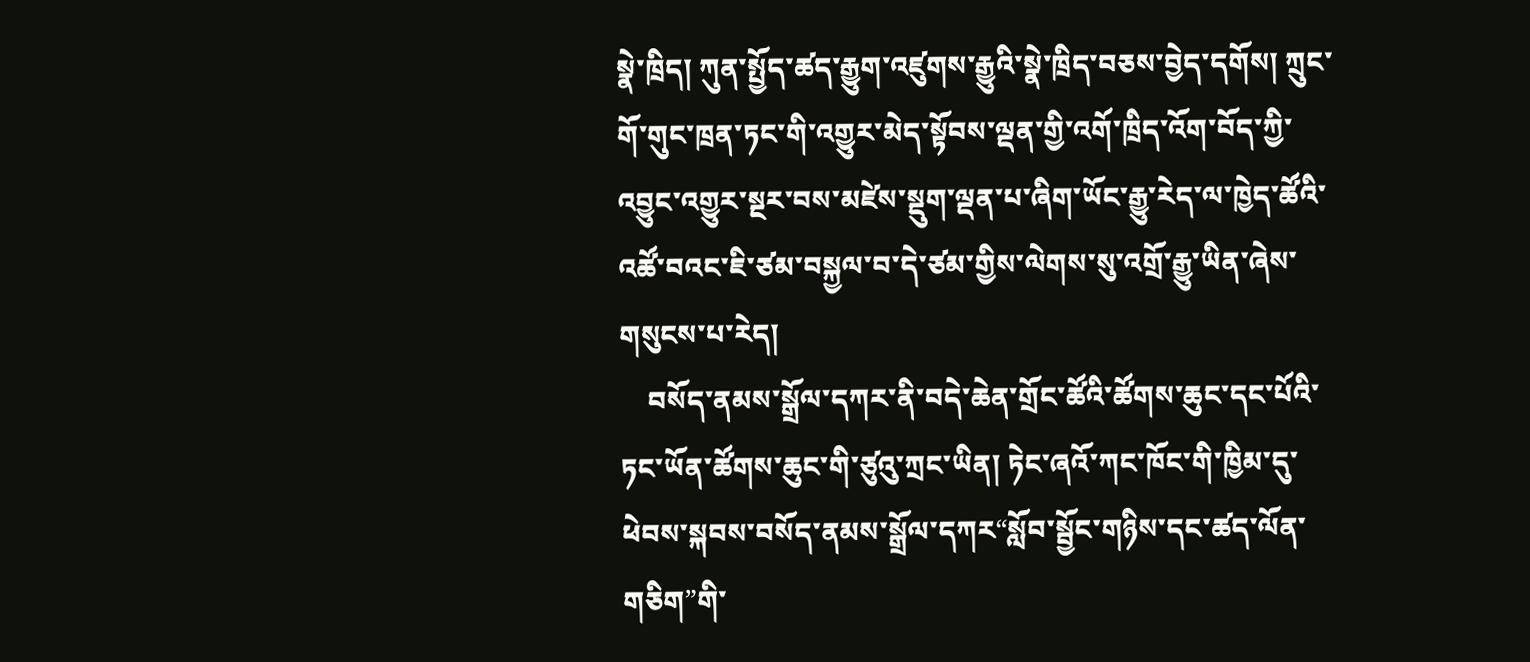སྣེ་ཁྲིད། ཀུན་སྤྱོད་ཚད་རྒྱུག་འཛུགས་རྒྱུའི་སྣེ་ཁྲིད་བཅས་བྱེད་དགོས། ཀྲུང་གོ་གུང་ཁྲན་ཏང་གི་འགྱུར་མེད་སྟོབས་ལྡན་གྱི་འགོ་ཁྲིད་འོག་བོད་ཀྱི་འབྱུང་འགྱུར་སྔར་བས་མཛེས་སྡུག་ལྡན་པ་ཞིག་ཡོང་རྒྱུ་རེད་ལ་ཁྱེད་ཚོའི་འཚོ་བའང་ཇི་ཙམ་བསྐྱལ་བ་དེ་ཙམ་གྱིས་ལེགས་སུ་འགྲོ་རྒྱུ་ཡིན་ཞེས་གསུངས་པ་རེད།
    བསོད་ནམས་སྒྲོལ་དཀར་ནི་བདེ་ཆེན་གྲོང་ཚོའི་ཚོགས་ཆུང་དང་པོའི་ཏང་ཡོན་ཚོགས་ཆུང་གི་ཙུའུ་ཀྲང་ཡིན། ཏེང་ཞའོ་ཀང་ཁོང་གི་ཁྱིམ་དུ་ཕེབས་སྐབས་བསོད་ནམས་སྒྲོལ་དཀར“སློབ་སྦྱོང་གཉིས་དང་ཚད་ལོན་གཅིག”གི་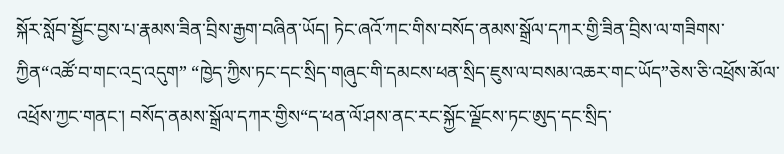སྐོར་སློབ་སྦྱོང་བྱས་པ་རྣམས་ཟིན་བྲིས་རྒྱག་བཞིན་ཡོད། ཏེང་ཞའོ་ཀང་གིས་བསོད་ནམས་སྒྲོལ་དཀར་གྱི་ཟིན་བྲིས་ལ་གཟིགས་ཀྱིན“འཚོ་བ་གང་འདྲ་འདུག” “ཁྱེད་ཀྱིས་ཏང་དང་སྲིད་གཞུང་གི་དམངས་ཕན་སྲིད་ཇུས་ལ་བསམ་འཆར་གང་ཡོད”ཅེས་ཅི་འཕྲོས་མོལ་འཕྲོས་ཀྱང་གནང་། བསོད་ནམས་སྒྲོལ་དཀར་གྱིས“ད་ཕན་ལོ་ཤས་ནང་རང་སྐྱོང་ལྗོངས་ཏང་ཨུད་དང་སྲིད་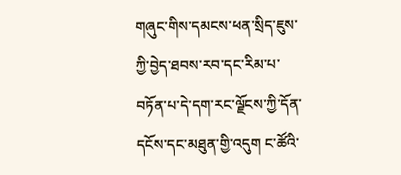གཞུང་གིས་དམངས་ཕན་སྲིད་ཇུས་ཀྱི་བྱེད་ཐབས་རབ་དང་རིམ་པ་བཏོན་པ་དེ་དག་རང་ལྗོངས་ཀྱི་དོན་དངོས་དང་མཐུན་གྱི་འདུག ང་ཚོའི་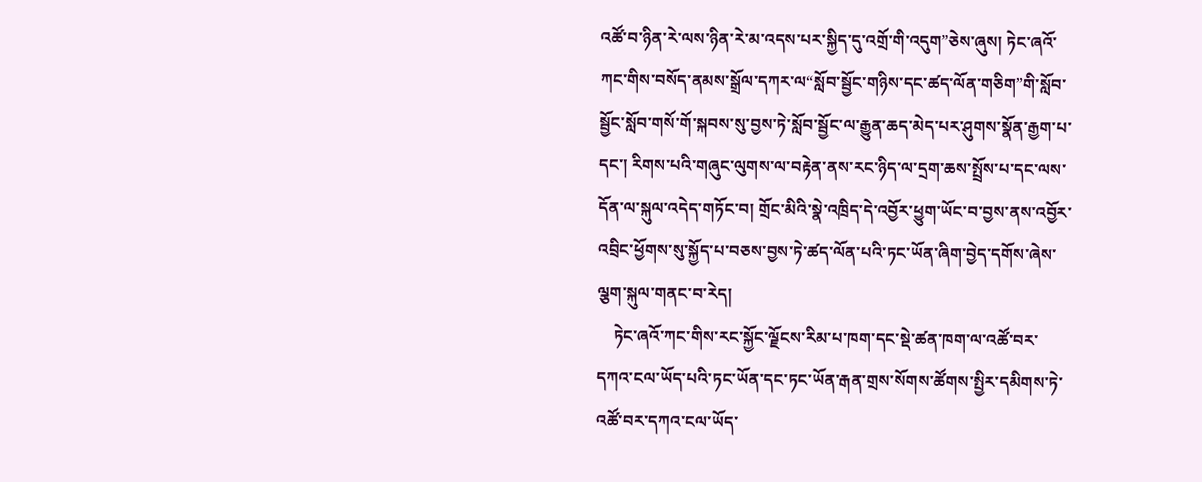འཚོ་བ་ཉིན་རེ་ལས་ཉིན་རེ་མ་འདས་པར་སྐྱིད་དུ་འགྲོ་གི་འདུག”ཅེས་ཞུས། ཏེང་ཞའོ་ཀང་གིས་བསོད་ནམས་སྒྲོལ་དཀར་ལ“སློབ་སྦྱོང་གཉིས་དང་ཚད་ལོན་གཅིག”གི་སློབ་སྦྱོང་སློབ་གསོ་གོ་སྐབས་སུ་བྱས་ཏེ་སློབ་སྦྱོང་ལ་རྒྱུན་ཆད་མེད་པར་ཤུགས་སྣོན་རྒྱག་པ་དང་། རིགས་པའི་གཞུང་ལུགས་ལ་བརྟེན་ནས་རང་ཉིད་ལ་དྲག་ཆས་སྤྲོས་པ་དང་ལས་དོན་ལ་སྐུལ་འདེད་གཏོང་བ། གྲོང་མིའི་སྣེ་འཁྲིད་དེ་འབྱོར་ཕྱུག་ཡོང་བ་བྱས་ནས་འབྱོར་འབྲིང་ཕྱོགས་སུ་སྐྱོད་པ་བཅས་བྱས་ཏེ་ཚད་ལོན་པའི་ཏང་ཡོན་ཞིག་བྱེད་དགོས་ཞེས་ལྕག་སྐུལ་གནང་བ་རེད།
    ཏེང་ཞའོ་ཀང་གིས་རང་སྐྱོང་ལྗོངས་རིམ་པ་ཁག་དང་སྡེ་ཚན་ཁག་ལ་འཚོ་བར་དཀའ་ངལ་ཡོད་པའི་ཏང་ཡོན་དང་ཏང་ཡོན་རྒན་གྲས་སོགས་ཚོགས་སྤྱིར་དམིགས་ཏེ་འཚོ་བར་དཀའ་ངལ་ཡོད་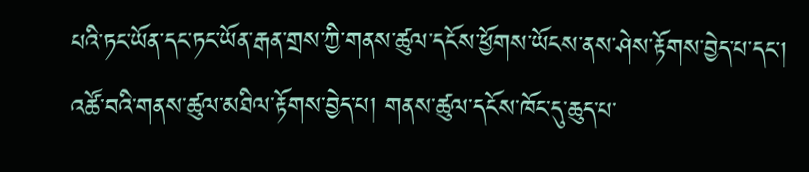པའི་ཏང་ཡོན་དང་ཏང་ཡོན་རྒན་གྲས་ཀྱི་གནས་ཚུལ་དངོས་ཕྱོགས་ཡོངས་ནས་ཤེས་རྟོགས་བྱེད་པ་དང་། འཚོ་བའི་གནས་ཚུལ་མཐིལ་རྟོགས་བྱེད་པ། གནས་ཚུལ་དངོས་ཁོང་དུ་ཆུད་པ་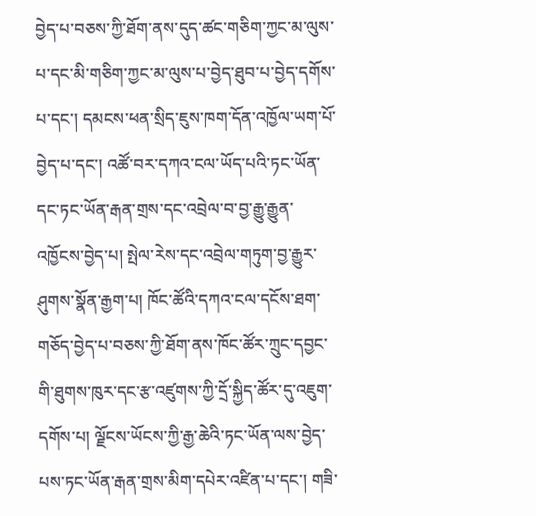བྱེད་པ་བཅས་ཀྱི་ཐོག་ནས་དུད་ཚང་གཅིག་ཀྱང་མ་ལུས་པ་དང་མི་གཅིག་ཀྱང་མ་ལུས་པ་བྱེད་ཐུབ་པ་བྱེད་དགོས་པ་དང་། དམངས་ཕན་སྲིད་ཇུས་ཁག་དོན་འཁྱོལ་ཡག་པོ་བྱེད་པ་དང་། འཚོ་བར་དཀའ་ངལ་ཡོད་པའི་ཏང་ཡོན་དང་ཏང་ཡོན་རྒན་གྲས་དང་འབྲེལ་བ་བྱ་རྒྱུ་རྒྱུན་འཁྱོངས་བྱེད་པ། སྤེལ་རེས་དང་འབྲེལ་གཏུག་བྱ་རྒྱུར་ཤུགས་སྣོན་རྒྱག་པ། ཁོང་ཚོའི་དཀའ་ངལ་དངོས་ཐག་གཅོད་བྱེད་པ་བཅས་ཀྱི་ཐོག་ནས་ཁོང་ཚོར་ཀྲུང་དབྱང་གི་ཐུགས་ཁུར་དང་རྩ་འཛུགས་ཀྱི་དྲོ་སྐྱིད་ཚོར་དུ་འཇུག་དགོས་པ། ལྗོངས་ཡོངས་ཀྱི་རྒྱ་ཆེའི་ཏང་ཡོན་ལས་བྱེད་པས་ཏང་ཡོན་རྒན་གྲས་མིག་དཔེར་འཛིན་པ་དང་། གཟི་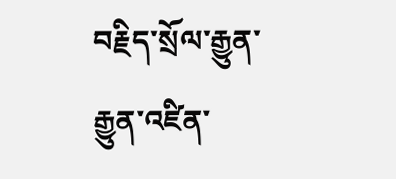བརྗིད་སྲོལ་རྒྱུན་རྒྱུན་འཛིན་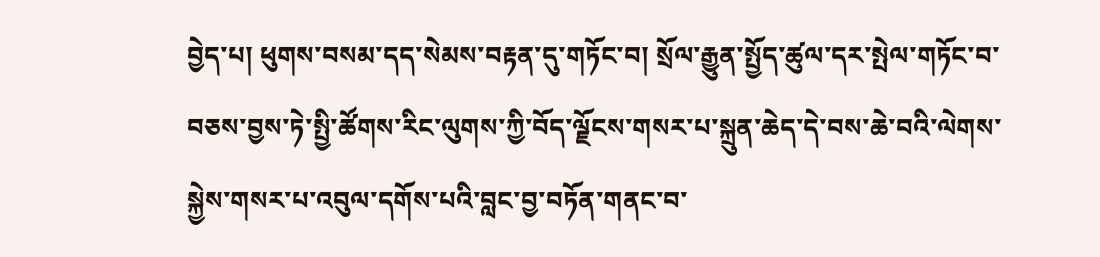བྱེད་པ། ཕུགས་བསམ་དད་སེམས་བརྟན་དུ་གཏོང་བ། སྲོལ་རྒྱུན་སྤྱོད་ཚུལ་དར་སྤེལ་གཏོང་བ་བཅས་བྱས་ཏེ་སྤྱི་ཚོགས་རིང་ལུགས་ཀྱི་བོད་ལྗོངས་གསར་པ་སྐྲུན་ཆེད་དེ་བས་ཆེ་བའི་ལེགས་སྐྱེས་གསར་པ་འབུལ་དགོས་པའི་བླང་བྱ་བཏོན་གནང་བ་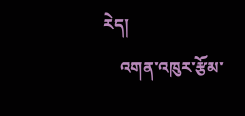རེད།
    འགན་འཁུར་རྩོམ་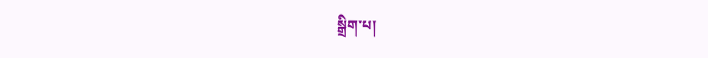སྒྲིག་པ།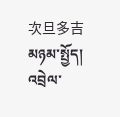次旦多吉
མཉམ་སྤྱོད།
འབྲེལ་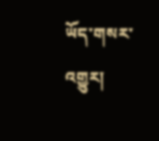ཡོད་གསར་འགྱུར།